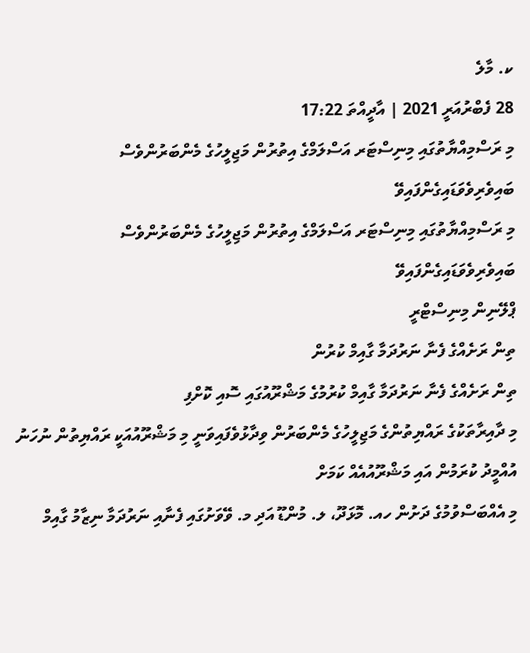ކ. މާލެ
28 ފެބްރުއަރީ 2021 | އާދީއްތަ 17:22
މި ރަސްމިއްޔާތުގައި މިނިސްޓަރ އަސްލަމްގެ އިތުރުން މަޖިލީހުގެ މެންބަރުންވެސް ބައިވެރިވެވަޑައިގެންފައިވޭ
މި ރަސްމިއްޔާތުގައި މިނިސްޓަރ އަސްލަމްގެ އިތުރުން މަޖިލީހުގެ މެންބަރުންވެސް ބައިވެރިވެވަޑައިގެންފައިވޭ
ޕްލޭނިން މިނިސްޓްރީ
ތިން ރަށެއްގެ ފެނާ ނަރުދަމާ ގާއިމް ކުރުން
ތިން ރަށެއްގެ ފެނާ ނަރުދަމާ ގާއިމް ކުރުމުގެ މަޝްރޫއުގައި ސޮއި ކޮށްފި
މި ދާއިރާތަކުގެ ރައްޔިތުންގެ މަޖިލީހުގެ މެންބަރުން ވިދާޅުވެފައިވަނީ މި މަޝްރޫއުއަކީ ރައްޔިތުން ނުހަނު އުއްމީދު ކުރަމުން އައި މަޝްރޫއުއެއް ކަމަށް
މި އެއްބަސްވުމުގެ ދަށުން ހއ. މޮޅަދޫ، ލ. މުންޑޫ އަދި މ. ވޭވަށުގައި ފެނާއި ނަރުދަމާ ނިޒާމު ގާއިމް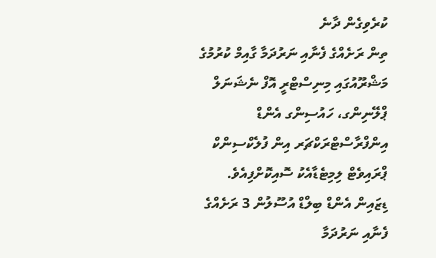ކުރެވިގެން ދާނެ
ތިން ރަށެއްގެ ފެނާއި ނަރުދަމާ ގާއިމް ކުރުމުގެ މަޝްރޫއުގައި މިނިސްޓްރީ އޮފް ނެޝަނަލް ޕްލޭނިންގ، ހައުސިންގ އެންޑް އިންފްރާސްޓްރަކްޗަރ އިން ފުލެކްސިންކް ޕްރައިވެޓް ލިމިޓެޑާއެކު ސޮއިކޮށްފިއެވެ.
ޑިޒައިން އެންޑް ބިލްޑް އުސޫލުން 3 ރަށެއްގެ ފެނާއި ނަރުދަމާ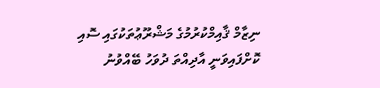ނިޒާމް ޤާއިމްކުރުމުގެ މަޝްރޫޢުތަކުގައި ސޮއި ކޮށްފައިވަނީ އާދިއްތަ ދުވަހު ބޭއްވުނު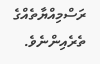ރަސްމިއްޔާތެއްގެ ތެރެއިންނެވެ.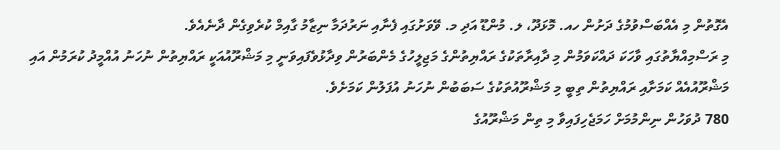އެގޮތުން މި އެއްބަސްވުމުގެ ދަށުން ހއ. މޮޅަދޫ، ލ. މުންޑޫ އަދި މ. ވޭވަށުގައި ފެނާއި ނަރުދަމާ ނިޒާމު ގާއިމް ކުރެވިގެން ދާނެއެވެ.
މި ރަސްމިއްޔާތުގައި ވާހަކަ ދައްކަވަމުން މި ދާއިރާތަކުގެ ރައްޔިތުންގެ މަޖިލީހުގެ މެންބަރުން ވިދާޅުވެފައިވަނީ މި މަޝްރޫއުއަކީ ރައްޔިތުން ނުހަނު އުއްމީދު ކުރަމުން އައި މަޝްރޫއުއެއް ކަމަށާއި ރައްޔިތުން ތިބީ މި މަޝްރޫއުތަކުގެ ސަބަބުން ނުހަނު އުފަލުން ކަމަށެވެ.
780 ދުވަހުން ނިންމުމަށް ހަމަޖެހިފައިވާ މި ތިން މަޝްރޫއުގެ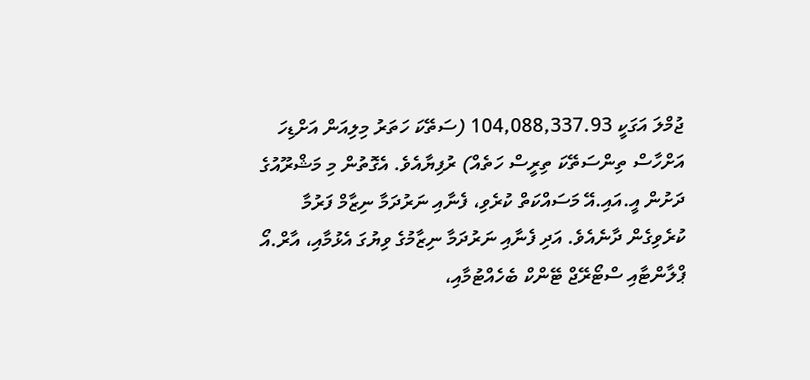ޖުމްލަ އަގަކީ 104,088,337.93 (ސަތޭކަ ހަތަރު މިލިއަން އަށްޑިހަ އަށްހާސް ތިންސަތޭކަ ތިރީސް ހަތެއް) ރުފިޔާއެވެ. އެގޮތުން މި މަޝްރޫއުގެ ދަށުން އީ.އައި.އޭ މަސައްކަތް ކުރެވި، ފެނާއި ނަރުދަމާ ނިޒާމް ފަރުމާ ކުރެވިގެން ދާނެއެވެ. އަދި ފެނާއި ނަރުދަމާ ނިޒާމުގެ ވިޔުގަ އެޅުމާއި، އާރް.އޯ ޕްލާންޓާއި ސްޓޯރޭޖް ޓޭންކް ބެހެއްޓުމާއި،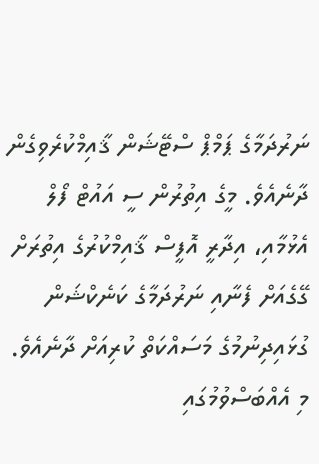ނަރުދަމާގެ ޕަމްޕް ސްޓޭޝަން ޤާއިމްކުރެވިގެން ދާނެއެވެ. މީގެ އިތުރުން ސީ އައުޓް ފޯލް އެޅުމާއި، އިދާރީ އޮފީސް ޤާއިމްކުރުގެ އިތުރަށް ގޭގެއަށް ފެނާއި ނަރުދަމާގެ ކަނެކްޝަން ގުޅައިދިނުމުގެ މަސައްކަތް ކުރިއަށް ދާނެއެވެ.
މި އެއްބަސްވުމުގައި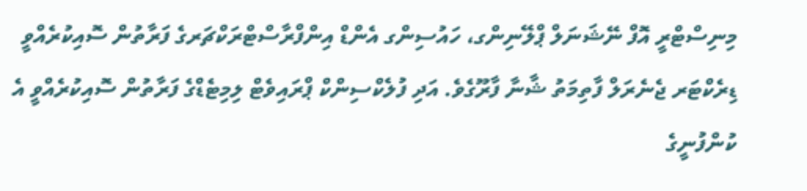މިނިސްޓްރީ އޮފް ނޭޝަނަލް ޕްލޭނިންގ، ހައުސިންގ އެންޑް އިންފްރާސްޓްރަކްޗަރގެ ފަރާތުން ސޮއިކުރެއްވީ ޑިރެކްޓަރ ޖެނެރަލް ފާތިމަތު ޝާނާ ފާރޫގެވެ. އަދި ފުލެކްސިންކް ޕްރައިވެޓް ލިމިޓެޑްގެ ފަރާތުން ސޮއިކުރެއްވީ އެ ކުންފުނީގެ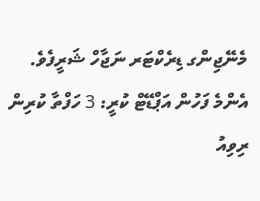މެނޭޖިންގ ޑިރެކްޓަރ ނަޖާހް ޝަރީފެވެ.
އެންމެ ފަހުން އަޕްޑޭޓް ކުރީ: 3 ހަފްތާ ކުރިން
ރިވިއު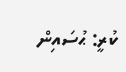ކުރީ: ޙުސައިން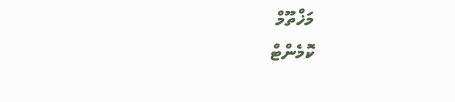މަޚްތޫމް
ކޮމެންޓް